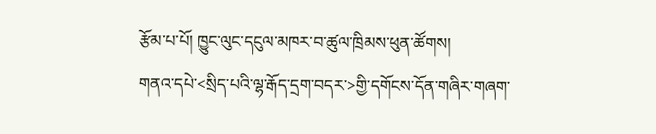རྩོམ་པ་པོ། ཁྱུང་ལུང་དངུལ་མཁར་བ་ཚུལ་ཁྲིམས་ཕུན་ཚོགས།
གནའ་དཔེ་<སྲིད་པའི་ལྷ་རྒོད་དྲག་བདར་>གྱི་དགོངས་དོན་གཞིར་གཞག་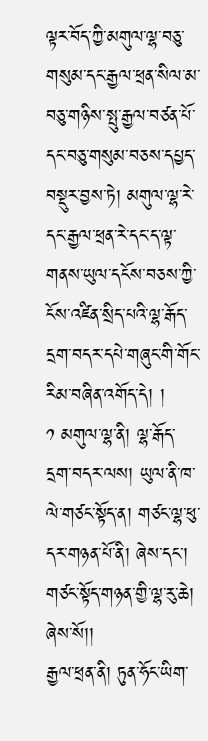ལྟར་བོད་ཀྱི་མགུལ་ལྷ་བཅུ་གསུམ་དང་རྒྱལ་ཕྲན་སིལ་མ་བཅུ་གཉིས་སྤུ་རྒྱལ་བཙན་པོ་དང་བཅུ་གསུམ་བཅས་དཔྱད་བསྡུར་བྱས་ཏེ། མགུལ་ལྷ་རེ་དང་རྒྱལ་ཕྲན་རེ་དང་ད་ལྟ་གནས་ཡུལ་དངོས་བཅས་ཀྱི་ངོས་འཛིན་སྲིད་པའི་ལྷ་རྒོད་དྲག་བདར་དཔེ་གཞུང་གི་གོང་རིམ་བཞིན་འགོད་དེ། །
༡ མགུལ་ལྷ་ནི། ལྷ་རྒོད་དྲག་བདར་ལས། ཡུལ་ནི་ཁ་ལེ་གཙང་སྟོད་ན། གཙང་ལྷ་ཕུ་དར་གཉན་པོ་ནི། ཞེས་དང་། གཙང་སྟོད་གཉན་གྱི་ལྷ་རུ་ཆེ། ཞེས་སོ།།
རྒྱལ་ཕྲན་ནི། ཏུན་ཧོང་ཡིག་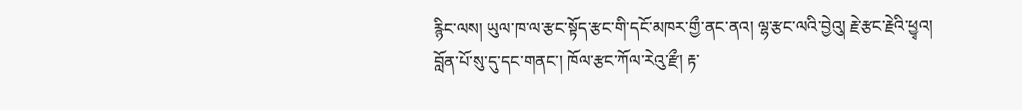རྙིང་ལས། ཡུལ་ཁ་ལ་རྩང་སྟོད་རྩང་གི་དངོ་མཁར་གྱྀ་ནང་ནའ། ལྷ་རྩང་ལའི་བྱེའུ། རྗེ་རྩང་རྗེའི་ཕྱྭའ། བློན་པོ་སུ་དུ་དང་གནང་། ཁོལ་རྩང་ཀོལ་རེའུ་རྫྀ། རྟ་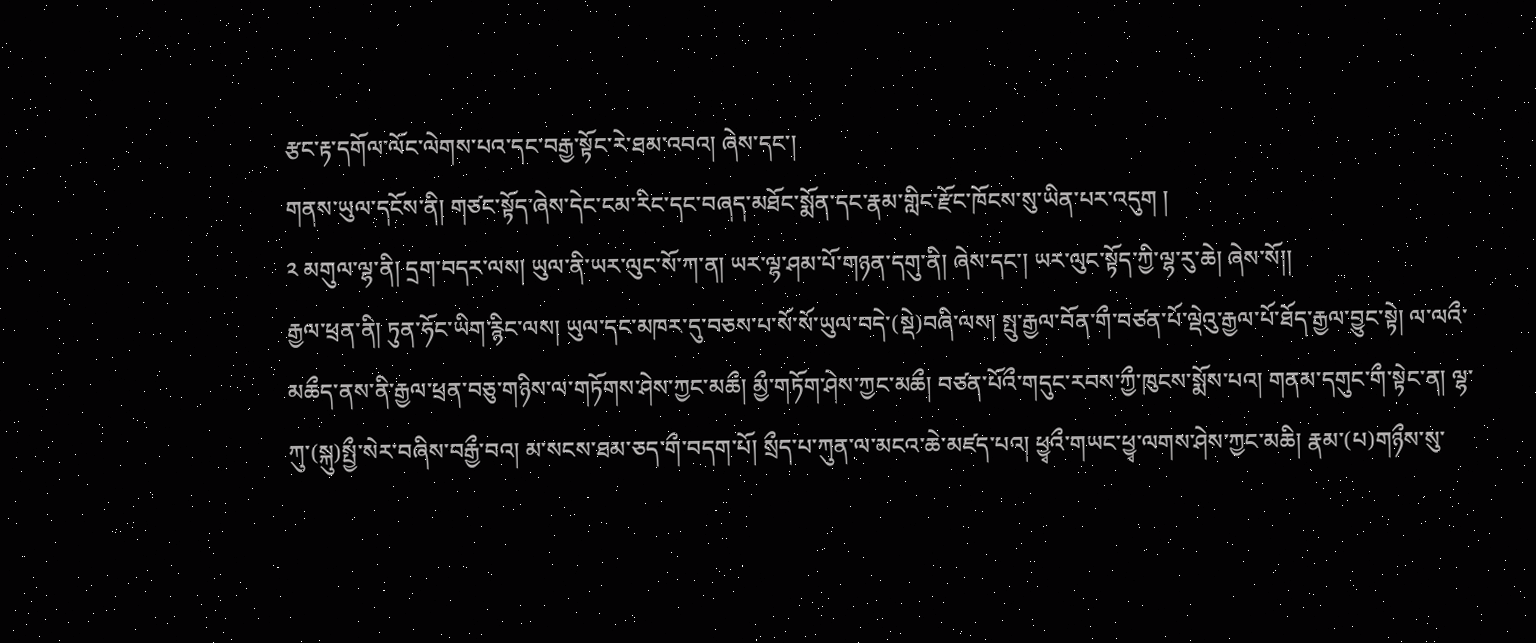རྩང་རྟ་དགོལ་ལོང་ལེགས་པའ་དང་བརྒྱ་སྟོང་རེ་ཐམ་འབའ། ཞེས་དང་།
གནས་ཡུལ་དངོས་ནི། གཙང་སྟོད་ཞེས་དེང་ངམ་རིང་དང་བཞད་མཐོང་སྨོན་དང་རྣམ་གླིང་རྫོང་ཁོངས་སུ་ཡིན་པར་འདུག །
༢ མགུལ་ལྷ་ནི། དྲག་བདར་ལས། ཡུལ་ནི་ཡར་ལུང་སོ་ཀ་ན། ཡར་ལྷ་ཤམ་པོ་གཉན་དགུ་ནི། ཞེས་དང་། ཡར་ལུང་སྟོད་ཀྱི་ལྷ་རུ་ཆེ། ཞེས་སོ།།
རྒྱལ་ཕྲན་ནི། ཏུན་ཧོང་ཡིག་རྙིང་ལས། ཡུལ་དང་མཁར་དུ་བཅས་པ་སོ་སོ་ཡུལ་བདེ་(སྡེ)བཞི་ལས། སྤུ་རྒྱལ་བོན་གྀ་བཙན་པོ་ལྡེའུ་རྒྱལ་པོ་ཐོད་རྒྱལ་བྱུང་སྟེ། ལ་ལའྀ་མཆྀད་ནས་ནི་རྒྱལ་ཕྲན་བཅུ་གཉིས་ལ་གཏོགས་ཤེས་ཀྱང་མཆྀ། མྱྀ་གཏོག་ཤེས་ཀྱང་མཆྀ། བཙན་པོའྀ་གདུང་རབས་ཀྱྀ་ཁུངས་སྨོས་པའ། གནམ་དགུང་གྀ་སྟེང་ན། ལྷ་ཀུ་(སྐུ)སྤྱྀ་སེར་བཞིས་བརྒྱྀ་བའ། མ་སངས་ཐམ་ཅད་གྀ་བདག་པོ། སྲྀད་པ་ཀུན་ལ་མངའ་ཆེ་མཛད་པའ། ཕྱྭའྀ་གཡང་ཕྱྭ་ལགས་ཤེས་ཀྱང་མཆི། རྣམ་(པ)གཉྀས་སུ་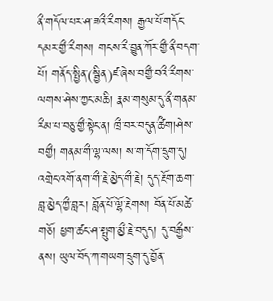ནྀ་གདོལ་པར་ཤ་ཟའྀ་རྀགས། རྒྱལ་པོ་གདོང་དམར་གྱྀ་རྀགས། གངས་རྀ་བྱུན་ཀོར་གྱྀ་ནྀ་བདག་པོ། གནོད་སྤྱིན་(སྦྱིན)ཛ་ཞེས་བགྱྀ་བའྀ་རྀགས་ལགས་ཤེས་ཀྱང་མཆི། རྣམ་གསུམ་དུ་ནྀ་གནམ་རྀམ་པ་བཅུ་གྱྀ་སྟེང་ན། ཁྲྀ་བར་བདུན་ཚྀག།ཤེས་བགྱྀ། གནམ་གྀ་ལྷ་ལས། ས་ག་དོག་དྲུག་དུ། འགྲེང་འགོ་ནག་གྀ་རྗེ་མྱེད་གྀ་རྗེ། དུད་རྔོག་ཆག་བླ་མྱེད་ཀྱྀ་བླར། བློན་པོ་ལྷོ་རྔེགས། བོན་པོ་མཚེ་གཅོ། ཕྱག་ཚང་ཤ་སྤུག་མྱྀ་རྗེ་བདུད། དུ་བརྒྱྀས་ནས། ཡུལ་བོད་ཀ་གཡག་དྲུག་དུ་བྱོན་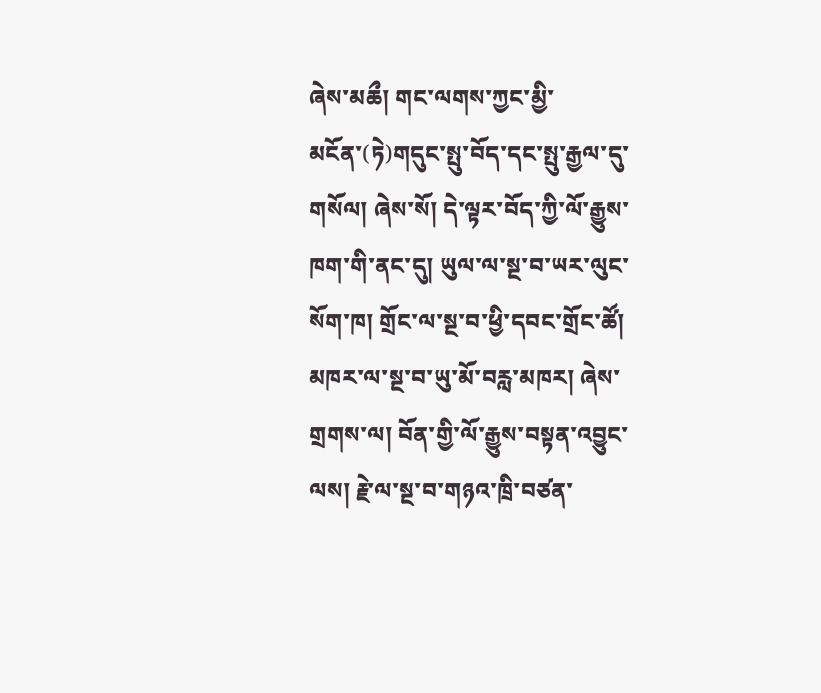ཞེས་མཆྀ། གང་ལགས་ཀྱང་མྱི་མངོན་(ཏེ)གདུང་སྤུ་བོད་དང་སྤུ་རྒྱལ་དུ་གསོལ། ཞེས་སོ། དེ་ལྟར་བོད་ཀྱི་ལོ་རྒྱུས་ཁག་གི་ནང་དུ། ཡུལ་ལ་སྔ་བ་ཡར་ལུང་སོག་ཁ། གྲོང་ལ་སྔ་བ་ཕྱི་དབང་གྲོང་ཚོ། མཁར་ལ་སྔ་བ་ཡུ་མོ་བརླ་མཁར། ཞེས་གྲགས་ལ། བོན་གྱི་ལོ་རྒྱུས་བསྟན་འབྱུང་ལས། རྗེ་ལ་སྔ་བ་གཉའ་ཁྲི་བཙན་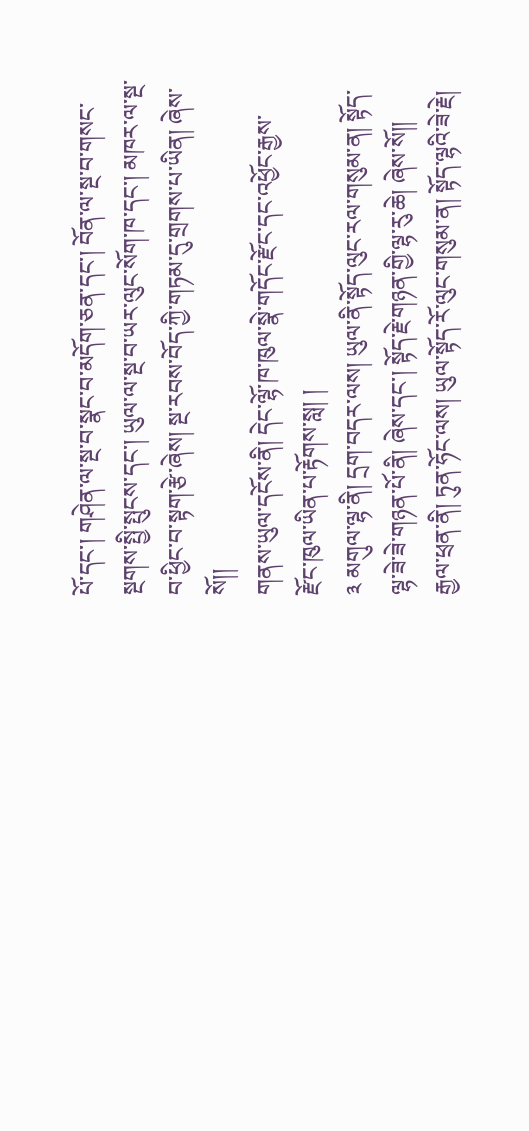པོ་དང་། གཤེན་ལ་སྔ་བ་སྣང་བ་མདོག་ཅན་དང་། བོན་ལ་སྔ་བ་གསང་སྔགས་སྤྱི་སྤུངས་དང་། ཡུལ་ལ་སྔ་བ་ཡར་ལུང་སོག་ཁ་དང་། མཁར་ལ་སྔ་བ་ཕྱིང་བ་སྟག་རྩེ་ཞེས། སྔ་རབས་བོད་ཀྱི་གཏམ་དུ་གྲགས་པ་ཡིན། ཞེས་སོ།།
གནས་ཡུལ་དངོས་ནི། དེང་ལྷོ་ཁ་ཁུལ་སྣེ་གདོང་རྫོང་དང་འཕྱོང་རྒྱས་རྫོང་ཁུལ་ཡིན་པ་རྟོགས་སླ། །
༣ མགུལ་ལྷ་ནི། དྲག་བདར་ལས། ཡུལ་ནི་སྟོད་ལུང་རལ་གསུམ་ན། སྟོད་ལྷ་ཟེ་ཟེ་གཉན་པོ་ནི། ཞེས་དང་། སྟོད་རྗེ་གཉན་གྱི་ལྷ་རུ་ཆེ། ཞེས་སོ།།
རྒྱལ་ཕྲན་ནི། ཏུན་ཧོང་ལས། ཡུལ་སྟོད་རོ་ལུང་གསུམ་ན། སྟོད་ལྷའི་ཟེ་རྗེ།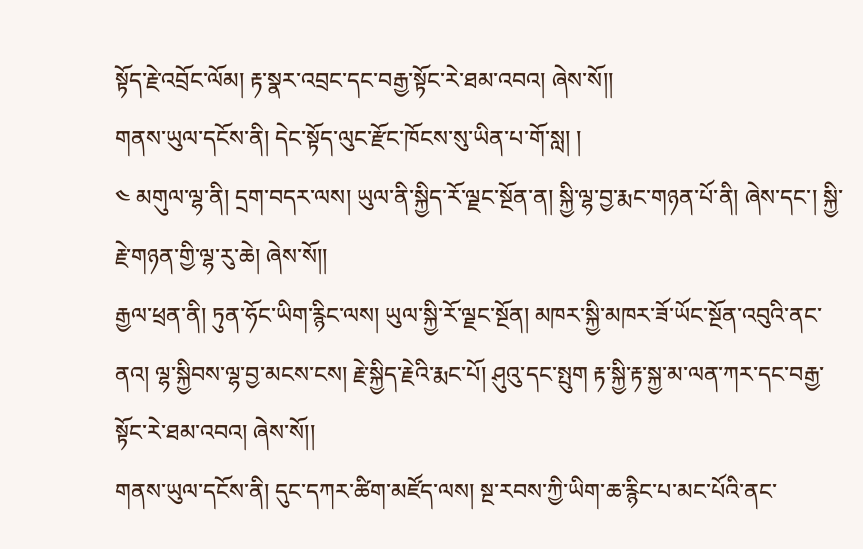སྟོད་རྗེ་འབྲོང་ལོམ། རྟ་སྣར་འབྲང་དང་བརྒྱ་སྟོང་རེ་ཐམ་འབའ། ཞེས་སོ།།
གནས་ཡུལ་དངོས་ནི། དེང་སྟོད་ལུང་རྫོང་ཁོངས་སུ་ཡིན་པ་གོ་སླ། །
༤ མགུལ་ལྷ་ནི། དྲག་བདར་ལས། ཡུལ་ནི་སྐྱིད་རོ་ལྗང་སྔོན་ན། སྐྱི་ལྷ་བྱ་རྨང་གཉན་པོ་ནི། ཞེས་དང་། སྐྱི་རྗེ་གཉན་གྱི་ལྷ་རུ་ཆེ། ཞེས་སོ།།
རྒྱལ་ཕྲན་ནི། ཏུན་ཧོང་ཡིག་རྙིང་ལས། ཡུལ་སྐྱི་རོ་ལྗང་སྔོན། མཁར་སྐྱི་མཁར་ཟོ་ཡོང་སྔོན་འབུའི་ནང་ནའ། ལྷ་སྐྱིབས་ལྷ་བྱ་མངས་ངས། རྗེ་སྐྱིད་རྗེའི་རྨང་པོ། ཤུའུ་དང་སྤུག རྟ་སྐྱི་རྟ་སྐྱ་མ་ལན་ཀར་དང་བརྒྱ་སྟོང་རེ་ཐམ་འབའ། ཞེས་སོ།།
གནས་ཡུལ་དངོས་ནི། དུང་དཀར་ཚིག་མཛོད་ལས། སྔ་རབས་ཀྱི་ཡིག་ཆ་རྙིང་པ་མང་པོའི་ནང་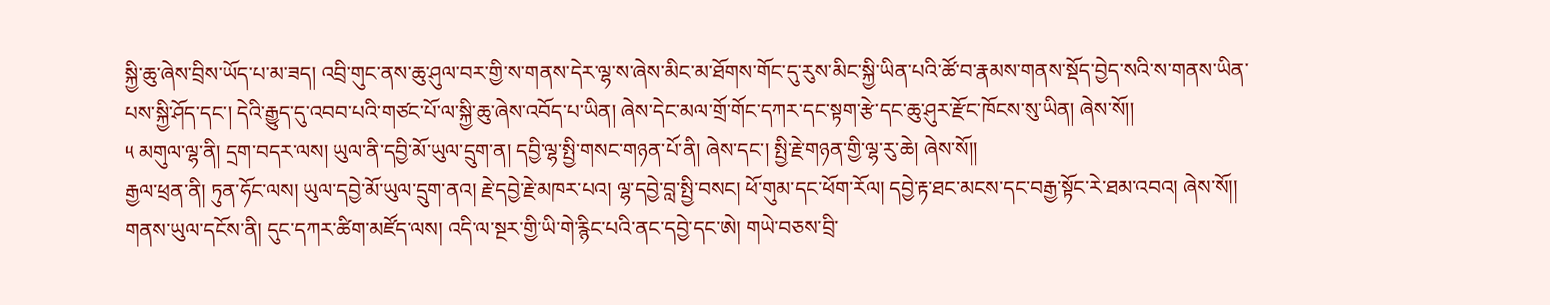སྐྱི་ཆུ་ཞེས་བྲིས་ཡོད་པ་མ་ཟད། འབྲི་གུང་ནས་ཆུ་ཤུལ་བར་གྱི་ས་གནས་དེར་ལྷ་ས་ཞེས་མིང་མ་ཐོགས་གོང་དུ་རུས་མིང་སྐྱི་ཡིན་པའི་ཚོ་བ་རྣམས་གནས་སྡོད་བྱེད་སའི་ས་གནས་ཡིན་པས་སྐྱི་ཤོད་དང་། དེའི་རྒྱུད་དུ་འབབ་པའི་གཙང་པོ་ལ་སྐྱི་ཆུ་ཞེས་འབོད་པ་ཡིན། ཞེས་དེང་མལ་གྲོ་གོང་དཀར་དང་སྟག་རྩེ་དང་ཆུ་ཤུར་རྫོང་ཁོངས་སུ་ཡིན། ཞེས་སོ།།
༥ མགུལ་ལྷ་ནི། དྲག་བདར་ལས། ཡུལ་ནི་དབྱི་མོ་ཡུལ་དྲུག་ན། དབྱི་ལྷ་སྤྱི་གསང་གཉན་པོ་ནི། ཞེས་དང་། སྤྱི་རྗེ་གཉན་གྱི་ལྷ་རུ་ཆེ། ཞེས་སོ།།
རྒྱལ་ཕྲན་ནི། ཏུན་ཧོང་ལས། ཡུལ་དབྱེ་མོ་ཡུལ་དྲུག་ནའ། རྗེ་དབྱེ་རྗེ་མཁར་པའ། ལྷ་དབྱེ་བླ་སྤྱི་བསང། ཕོ་གུམ་དང་ཕོག་རོལ། དབྱེ་རྟ་ཐང་མངས་དང་བརྒྱ་སྟོང་རེ་ཐམ་འབའ། ཞེས་སོ།།
གནས་ཡུལ་དངོས་ནི། དུང་དཀར་ཚིག་མཛོད་ལས། འདི་ལ་སྔར་གྱི་ཡི་གེ་རྙིང་པའི་ནང་དབྱེ་དང་ཨེ། གཡེ་བཅས་བྲི་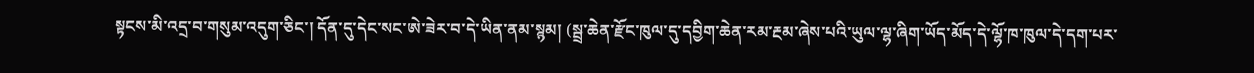སྟངས་མི་འདྲ་བ་གསུམ་འདུག་ཅིང་། དོན་དུ་དེང་སང་ཨེ་ཟེར་བ་དེ་ཡིན་ནམ་སྙམ། (སྦྲ་ཆེན་རྫོང་ཁུལ་དུ་དབྱིག་ཆེན་རམ་རྔམ་ཞེས་པའི་ཡུལ་ལྷ་ཞིག་ཡོད་མོད་དེ་ལྷོ་ཁ་ཁུལ་དེ་དག་པར་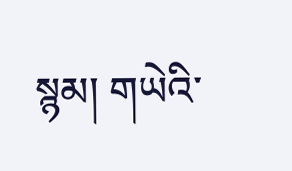སྙམ། གཡེའི་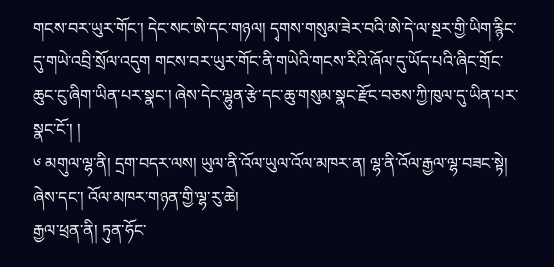གངས་བར་ཡུར་གོང་། དེང་སང་ཨེ་དང་གཉལ། དྭགས་གསུམ་ཟེར་བའི་ཨེ་དེ་ལ་སྔར་གྱི་ཡིག་རྙིང་དུ་གཡེ་འབྲི་སྲོལ་འདུག གངས་བར་ཡུར་གོང་ནི་གཡེའི་གངས་རིའི་ཞོལ་དུ་ཡོད་པའི་ཞིང་གྲོང་ཆུང་ངུ་ཞིག་ཡིན་པར་སྣང་། ཞེས་དེང་ལྷུན་རྩེ་དང་ཆུ་གསུམ་སྣང་རྫོང་བཅས་ཀྱི་ཁུལ་དུ་ཡིན་པར་སྣང་ངོ་། །
༦ མགུལ་ལྷ་ནི། དྲག་བདར་ལས། ཡུལ་ནི་འོལ་ཡུལ་འོལ་མཁར་ན། ལྷ་ནི་འོལ་རྒྱལ་ལྷ་བཟང་སྟེ། ཞེས་དང་། འོལ་མཁར་གཉན་གྱི་ལྷ་རུ་ཆེ།
རྒྱལ་ཕྲན་ནི། ཏུན་ཧོང་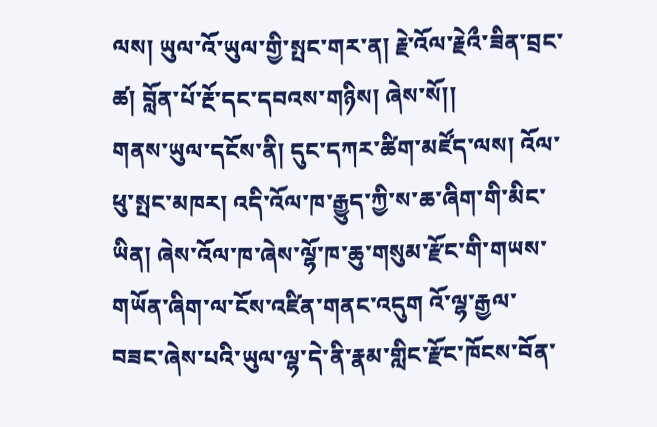ལས། ཡུལ་འོ་ཡུལ་གྱི་སྤང་གར་ན། རྗེ་འོལ་རྗེའྀ་ཟིན་བྲང་ཚ། བློན་པོ་རྔོ་དང་དབའས་གཉིས། ཞེས་སོ།།
གནས་ཡུལ་དངོས་ནི། དུང་དཀར་ཚིག་མཛོད་ལས། འོལ་ཕུ་སྤང་མཁར། འདི་འོལ་ཁ་རྒྱུད་ཀྱི་ས་ཆ་ཞིག་གི་མིང་ཡིན། ཞེས་འོལ་ཁ་ཞེས་ལྷོ་ཁ་ཆུ་གསུམ་རྫོང་གི་གཡས་གཡོན་ཞིག་ལ་ངོས་འཛིན་གནང་འདུག འོ་ལྷ་རྒྱལ་བཟང་ཞེས་པའི་ཡུལ་ལྷ་དེ་ནི་རྣམ་གླིང་རྫོང་ཁོངས་བོན་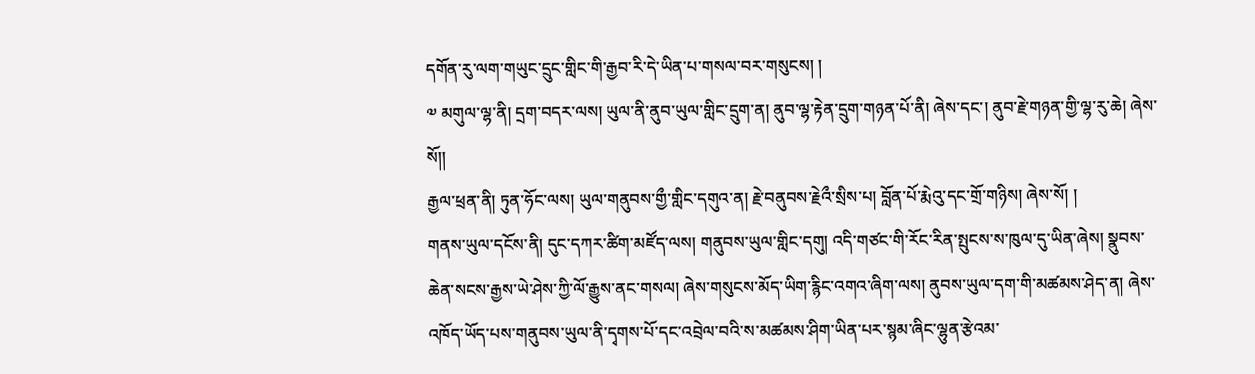དགོན་རུ་ལག་གཡུང་དྲུང་གླིང་གི་རྒྱབ་རི་དེ་ཡིན་པ་གསལ་བར་གསུངས། །
༧ མགུལ་ལྷ་ནི། དྲག་བདར་ལས། ཡུལ་ནི་ནུབ་ཡུལ་གླིང་དྲུག་ན། ནུབ་ལྷ་རྟེན་དྲུག་གཉན་པོ་ནི། ཞེས་དང་། ནུབ་རྗེ་གཉན་གྱི་ལྷ་རུ་ཆེ། ཞེས་སོ།།
རྒྱལ་ཕྲན་ནི། ཏུན་ཧོང་ལས། ཡུལ་གནུབས་གྱྀ་གླིང་དགུའ་ན། རྗེ་བནུབས་རྗེའྀ་སྲིས་པ། བློན་པོ་རྨེའུ་དང་གྲོ་གཉིས། ཞེས་སོ། །
གནས་ཡུལ་དངོས་ནི། དུང་དཀར་ཚིག་མཛོད་ལས། གནུབས་ཡུལ་གླིང་དགུ། འདི་གཙང་གི་རོང་རིན་སྤུངས་ས་ཁུལ་དུ་ཡིན་ཞེས། སྣུབས་ཆེན་སངས་རྒྱས་ཡེ་ཤེས་ཀྱི་ལོ་རྒྱུས་ནང་གསལ། ཞེས་གསུངས་མོད་ཡིག་རྙིང་འགའ་ཞིག་ལས། ནུབས་ཡུལ་དག་གི་མཚམས་ཤེད་ན། ཞེས་འཁོད་ཡོད་པས་གནུབས་ཡུལ་ནི་དྭགས་པོ་དང་འབྲེལ་བའི་ས་མཚམས་ཤིག་ཡིན་པར་སྙམ་ཞིང་ལྷུན་རྩེའམ་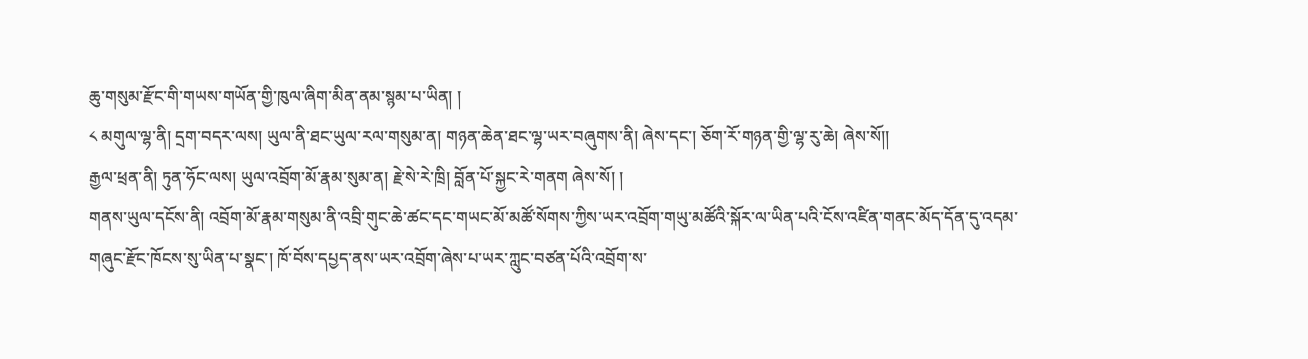ཆུ་གསུམ་རྫོང་གི་གཡས་གཡོན་གྱི་ཁུལ་ཞིག་མིན་ནམ་སྙམ་པ་ཡིན། །
༨ མགུལ་ལྷ་ནི། དྲག་བདར་ལས། ཡུལ་ནི་ཐང་ཡུལ་རལ་གསུམ་ན། གཉན་ཆེན་ཐང་ལྷ་ཡར་བཞུགས་ནི། ཞེས་དང་། ཅོག་རོ་གཉན་གྱི་ལྷ་རུ་ཆེ། ཞེས་སོ།།
རྒྱལ་ཕྲན་ནི། ཏུན་ཧོང་ལས། ཡུལ་འབྲོག་མོ་རྣམ་སུམ་ན། རྗེ་སེ་རེ་ཁྲི། བློན་པོ་སྐྱང་རེ་གནག ཞེས་སོ། །
གནས་ཡུལ་དངོས་ནི། འབྲོག་མོ་རྣམ་གསུམ་ནི་འབྲི་གུང་ཆེ་ཚང་དང་གཡང་མོ་མཚོ་སོགས་ཀྱིས་ཡར་འབྲོག་གཡུ་མཚོའི་སྐོར་ལ་ཡིན་པའི་ངོས་འཛིན་གནང་མོད་དོན་དུ་འདམ་གཞུང་རྫོང་ཁོངས་སུ་ཡིན་པ་སྣང་། ཁོ་བོས་དཔྱད་ནས་ཡར་འབྲོག་ཞེས་པ་ཡར་ཀླུང་བཙན་པོའི་འབྲོག་ས་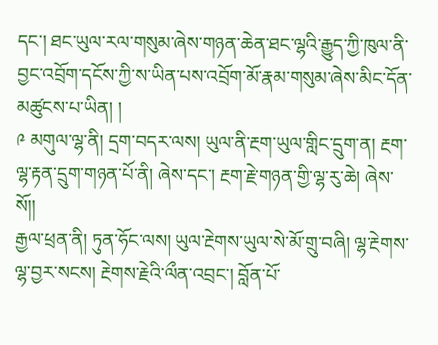དང་། ཐང་ཡུལ་རལ་གསུམ་ཞེས་གཉན་ཆེན་ཐང་ལྷའི་རྒྱུད་ཀྱི་ཁུལ་ནི་བྱང་འབྲོག་དངོས་ཀྱི་ས་ཡིན་པས་འབྲོག་མོ་རྣམ་གསུམ་ཞེས་མིང་དོན་མཚུངས་པ་ཡིན། །
༩ མགུལ་ལྷ་ནི། དྲག་བདར་ལས། ཡུལ་ནི་རྔག་ཡུལ་གླིང་དྲུག་ན། རྔག་ལྷ་རྟན་དྲུག་གཉན་པོ་ནི། ཞེས་དང་། རྔག་རྗེ་གཉན་གྱི་ལྷ་རུ་ཆེ། ཞེས་སོ།།
རྒྱལ་ཕྲན་ནི། ཏུན་ཧོང་ལས། ཡུལ་རྔེགས་ཡུལ་སེ་མོ་གྲུ་བཞི། ལྷ་རྔེགས་ལྷ་བྱར་སངས། རྔེགས་རྗེའི་ལྀན་འབྲང་། བློན་པོ་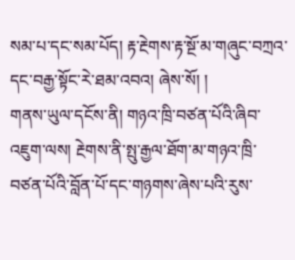སམ་པ་དང་སམ་པོད། རྟ་རྔེགས་རྟ་སྔོ་མ་གཞུང་བཀྲའ་དང་བརྒྱ་སྟོང་རེ་ཐམ་འབའ། ཞེས་སོ། །
གནས་ཡུལ་དངོས་ནི། གཉའ་ཁྲི་བཙན་པོའི་ཞིབ་འཇུག་ལས། རྔེགས་ནི་སྤུ་རྒྱལ་ཐོག་མ་གཉའ་ཁྲི་བཙན་པོའི་བློན་པོ་དང་གཉགས་ཞེས་པའི་རུས་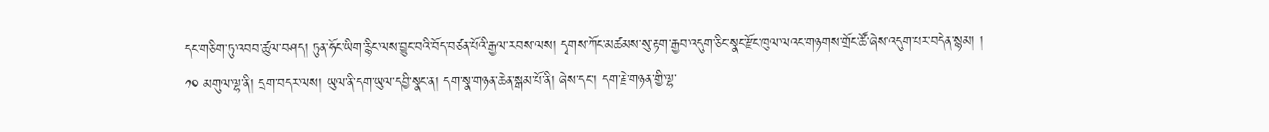དང་གཅིག་ཏུ་འབབ་ཚུལ་བཤད། ཏུན་ཧོང་ཡིག་རྙིང་ལས་བྱུང་བའི་བོད་བཙན་པོའི་རྒྱལ་རབས་ལས། དྭགས་ཀོང་མཚམས་སུ་རྟག་རྒྱབ་འདུག་ཅིང་སྣང་རྫོང་ཁུལ་ལའང་གཉགས་གྲོང་ཚོ་ཞེས་འདུག་པར་བདེན་སྙམ། །
༡༠ མགུལ་ལྷ་ནི། དྲག་བདར་ལས། ཡུལ་ནི་དག་ཡུལ་དབྱི་སྣང་ན། དག་སྣ་གཉན་ཆེན་སྒམ་པོ་ནི། ཞེས་དང་། དག་རྗེ་གཉན་གྱི་ལྷ་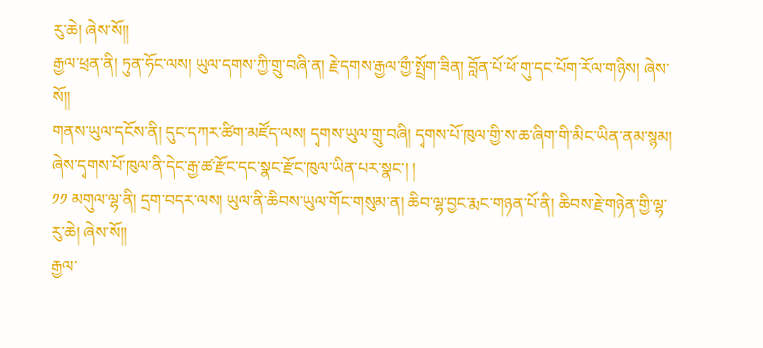རུ་ཆེ། ཞེས་སོ།།
རྒྱལ་ཕྲན་ནི། ཏུན་ཧོང་ལས། ཡུལ་དགས་ཀྱི་གྲུ་བཞི་ན། རྗེ་དགས་རྒྱལ་གྱྀ་སྤྲོག་ཟིན། བློན་པོ་ཕོ་གུ་དང་པོག་རོལ་གཉིས། ཞེས་སོ།།
གནས་ཡུལ་དངོས་ནི། དུང་དཀར་ཚིག་མཛོད་ལས། དྭགས་ཡུལ་གྲུ་བཞི། དྭགས་པོ་ཁུལ་གྱི་ས་ཆ་ཞིག་གི་མིང་ཡིན་ནམ་སྙམ། ཞེས་དྭགས་པོ་ཁུལ་ནི་དེང་རྒྱ་ཚ་རྫོང་དང་སྣང་རྫོང་ཁུལ་ཡིན་པར་སྣང་། །
༡༡ མགུལ་ལྷ་ནི། དྲག་བདར་ལས། ཡུལ་ནི་ཆིབས་ཡུལ་གོང་གསུམ་ན། ཆིབ་ལྷ་བྱང་རྨང་གཉན་པོ་ནི། ཆིབས་རྗེ་གཉེན་གྱི་ལྷ་རུ་ཆེ། ཞེས་སོ།།
རྒྱལ་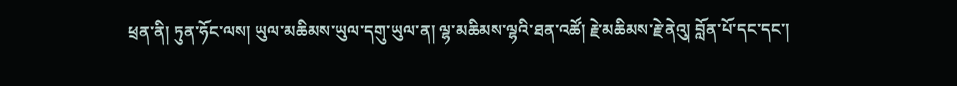ཕྲན་ནི། ཏུན་ཧོང་ལས། ཡུལ་མཆིམས་ཡུལ་དགུ་ཡུལ་ན། ལྷ་མཆིམས་ལྷའི་ཐན་འཚོ། རྗེ་མཆིམས་རྗེ་ནེའུ། བློན་པོ་དང་དང་།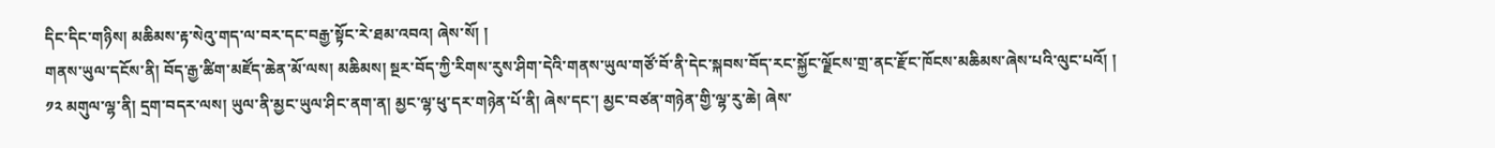དིང་དིང་གཉིས། མཆིམས་རྟ་སེའུ་གད་ལ་བར་དང་བརྒྱ་སྟོང་རེ་ཐམ་འབའ། ཞེས་སོ། །
གནས་ཡུལ་དངོས་ནི། བོད་རྒྱ་ཚིག་མཛོད་ཆེན་མོ་ལས། མཆིམས། སྔར་བོད་ཀྱི་རིགས་རུས་ཤིག་དེའི་གནས་ཡུལ་གཙོ་བོ་ནི་དེང་སྐབས་བོད་རང་སྐྱོང་ལྗོངས་གྲ་ནང་རྫོང་ཁོངས་མཆིམས་ཞེས་པའི་ལུང་པའོ། །
༡༢ མགུལ་ལྷ་ནི། དྲག་བདར་ལས། ཡུལ་ནི་མྱང་ཡུལ་ཤིང་ནག་ན། མྱང་ལྷ་ཕུ་དར་གཉེན་པོ་ནི། ཞེས་དང་། མྱང་བཙན་གཉེན་གྱི་ལྷ་རུ་ཆེ། ཞེས་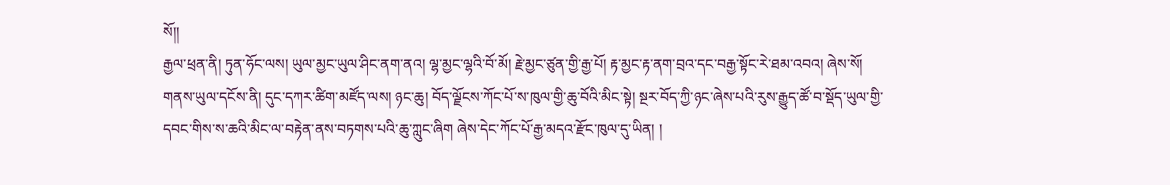སོ།།
རྒྱལ་ཕྲན་ནི། ཏུན་ཧོང་ལས། ཡུལ་མྱང་ཡུལ་ཤིང་ནག་ནའ། ལྷ་མྱང་ལྷའི་བོ་མོ། རྗེ་མྱང་ཙུན་གྱི་རྒྱ་པོ། རྟ་མྱང་རྟ་ནག་བྲའ་དང་བརྒྱ་སྟོང་རེ་ཐམ་འབའ། ཞེས་སོ།
གནས་ཡུལ་དངོས་ནི། དུང་དཀར་ཚིག་མཛོད་ལས། ཉང་ཆུ། བོད་ལྗོངས་ཀོང་པོ་ས་ཁུལ་གྱི་ཆུ་བོའི་མིང་སྟེ། སྔར་བོད་ཀྱི་ཉང་ཞེས་པའི་རུས་རྒྱུད་ཚོ་བ་སྡོད་ཡུལ་གྱི་དབང་གིས་ས་ཆའི་མིང་ལ་བརྟེན་ནས་བཏགས་པའི་ཆུ་ཀླུང་ཞིག ཞེས་དེང་ཀོང་པོ་རྒྱ་མདའ་རྫོང་ཁུལ་དུ་ཡིན། །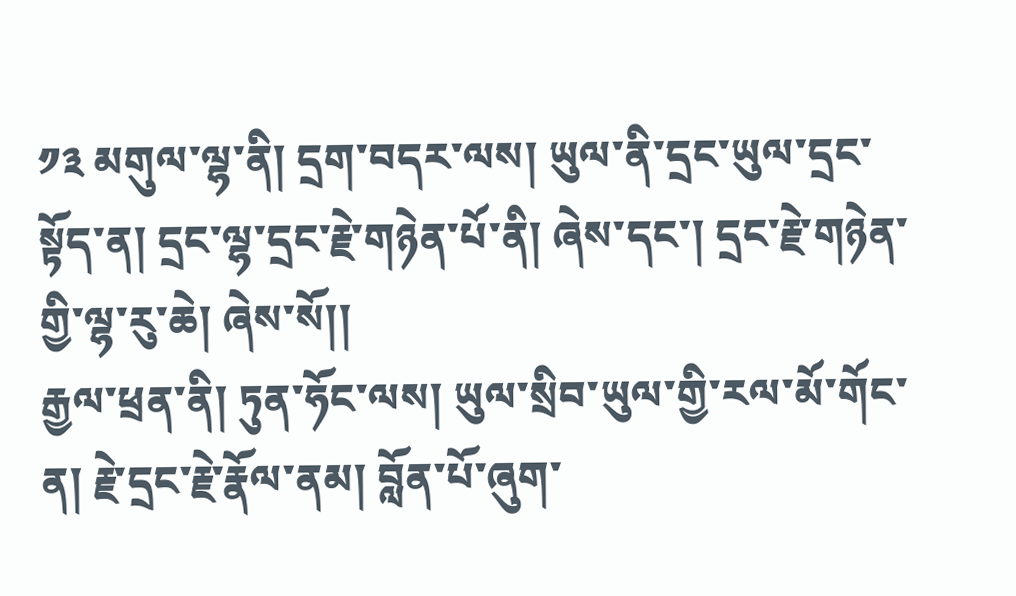༡༣ མགུལ་ལྷ་ནི། དྲག་བདར་ལས། ཡུལ་ནི་དྲང་ཡུལ་དྲང་སྟོད་ན། དྲང་ལྷ་དྲང་རྗེ་གཉེན་པོ་ནི། ཞེས་དང་། དྲང་རྗེ་གཉེན་གྱི་ལྷ་རུ་ཆེ། ཞེས་སོ།།
རྒྱལ་ཕྲན་ནི། ཏུན་ཧོང་ལས། ཡུལ་སྲིབ་ཡུལ་གྱི་རལ་མོ་གོང་ན། རྗེ་དྲང་རྗེ་རྣོལ་ནམ། བློན་པོ་ཞུག་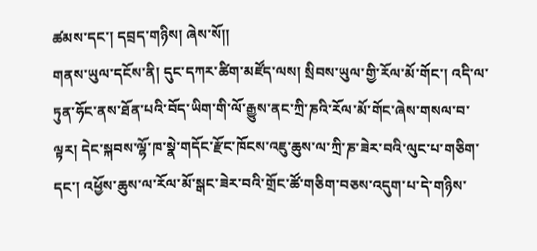ཚམས་དང་། དབྲད་གཉིས། ཞེས་སོ།།
གནས་ཡུལ་དངོས་ནི། དུང་དཀར་ཚིག་མཛོད་ལས། སྲིབས་ཡུལ་གྱི་རོལ་མོ་གོང་། འདི་ལ་ཏུན་ཧོང་ནས་ཐོན་པའི་བོད་ཡིག་གི་ལོ་རྒྱུས་ནང་ཀྲི་ཎའི་རོལ་མོ་གོང་ཞེས་གསལ་བ་ལྟར། དེང་སྐབས་ལྷོ་ཁ་སྣེ་གདོང་རྫོང་ཁོངས་འཇུ་ཆུས་ལ་ཀྲི་ཎ་ཟེར་བའི་ལུང་པ་གཅིག་དང་། འཕྱོས་ཆུས་ལ་རོལ་མོ་སྒང་ཟེར་བའི་གྲོང་ཚོ་གཅིག་བཅས་འདུག་པ་དེ་གཉིས་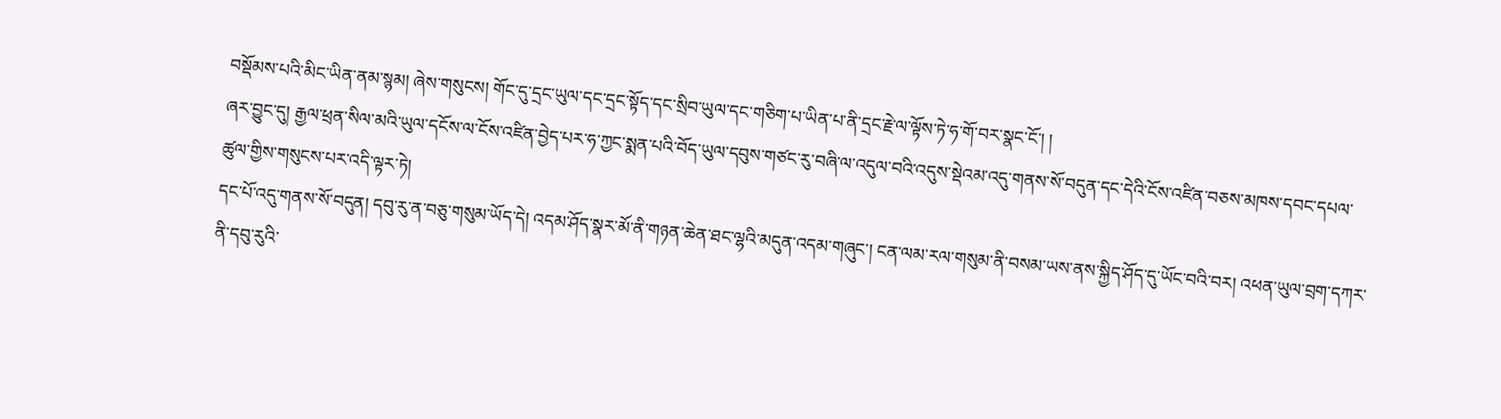བསྡོམས་པའི་མིང་ཡིན་ནམ་སྙམ། ཞེས་གསུངས། གོང་དུ་དྲང་ཡུལ་དང་དྲང་སྟོད་དང་སྲིབ་ཡུལ་དང་གཅིག་པ་ཡིན་པ་ནི་དྲང་རྗེ་ལ་ལྟོས་ཏེ་ཧ་གོ་བར་སྣང་ངོ་། །
ཞར་བྱུང་དུ། རྒྱལ་ཕྲན་སིལ་མའི་ཡུལ་དངོས་ལ་ངོས་འཛིན་བྱེད་པར་ཧ་ཀྱང་སྨན་པའི་བོད་ཡུལ་དབུས་གཙང་རུ་བཞི་ལ་འདུལ་བའི་འདུས་སྡེའམ་འདུ་གནས་སོ་བདུན་དང་དེའི་ངོས་འཛིན་བཅས་མཁས་དབང་དཔལ་ཚུལ་གྱིས་གསུངས་པར་འདི་ལྟར་ཏེ།
དང་པོ་འདུ་གནས་སོ་བདུན། དབུ་རུ་ན་བཅུ་གསུམ་ཡོད་དེ། འདམ་ཤོད་སྣར་མོ་ནི་གཉན་ཆེན་ཐང་ལྷའི་མདུན་འདམ་གཞུང་། ངན་ལམ་རལ་གསུམ་ནི་བསམ་ཡས་ནས་སྐྱིད་ཤོད་དུ་ཡོང་བའི་བར། འཕན་ཡུལ་བྲག་དཀར་ནི་དབུ་རུའི་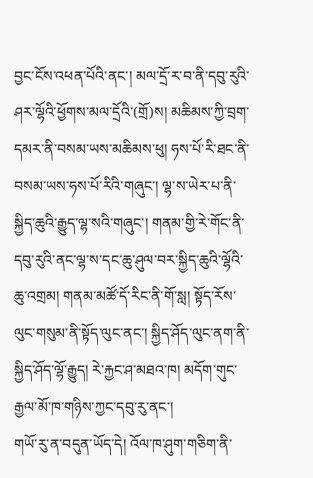བྱང་ངོས་འཕན་པོའི་ནང་། མལ་དྲོ་ར་བ་ནི་དབུ་རུའི་ཤར་ལྷོའི་ཕྱོགས་མལ་དྲོའི་(གྲོ)ས། མཆིམས་ཀྱི་བྲག་དམར་ནི་བསམ་ཡས་མཆིམས་ཕུ། ཧས་པོ་རི་ཐང་ནི་བསམ་ཡས་ཧས་པོ་རིའི་གཞུང་། ལྷ་ས་ཡེར་པ་ནི་སྐྱིད་ཆུའི་རྒྱུད་ལྷ་སའི་གཞུང་། གནམ་གྱི་རེ་གོང་ནི་དབུ་རུའི་ནང་ལྷ་ས་དང་ཆུ་ཤུལ་བར་སྐྱིད་ཆུའི་ལྷོའི་ཆུ་འགྲམ། གནམ་མཚོ་དོ་རིང་ནི་གོ་སླ། སྟོད་རོས་ལུང་གསུམ་ནི་སྟོད་ལུང་ནང་། སྐྱིད་ཤོད་ལུང་ནག་ནི་སྐྱིད་ཤོད་ལྷོ་རྒྱུད། རེ་རྐྱང་ཤ་མཐའ་ཁ། མདོག་གུང་རྒྱལ་མོ་ཁ་གཉིས་ཀྱང་དབུ་རུ་ནང་།
གཡོ་རུ་ན་བདུན་ཡོད་དེ། འོལ་ཁ་ཤུག་གཅིག་ནི་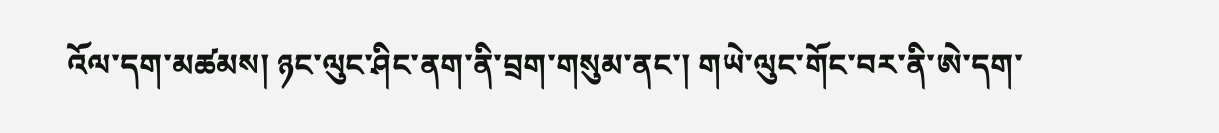འོལ་དག་མཚམས། ཉང་ལུང་ཤིང་ནག་ནི་བྲག་གསུམ་ནང་། གཡེ་ལུང་གོང་བར་ནི་ཨེ་དག་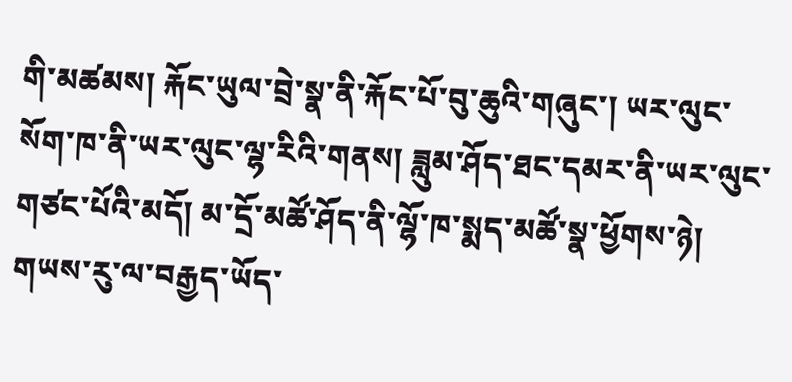གི་མཚམས། རྐོང་ཡུལ་བྲེ་སྣ་ནི་རྐོང་པོ་བུ་ཆུའི་གཞུང་། ཡར་ལུང་སོག་ཁ་ནི་ཡར་ལུང་ལྷ་རིའི་གནས། ཟླུམ་ཤོད་ཐང་དམར་ནི་ཡར་ལུང་གཙང་པོའི་མདོ། མ་དྲོ་མཚོ་ཤོད་ནི་ལྷོ་ཁ་སྨད་མཚོ་སྣ་ཕྱོགས་ཉེ།
གཡས་རུ་ལ་བརྒྱད་ཡོད་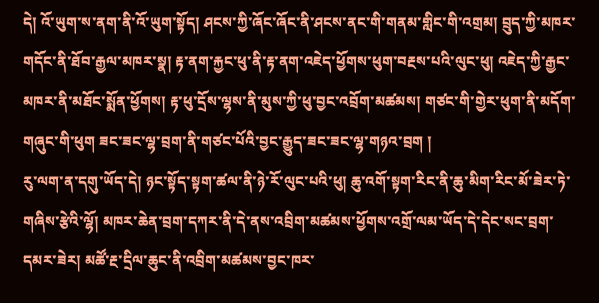དེ། འོ་ཡུག་ས་ནག་ནི་འོ་ཡུག་སྟོད། ཤངས་ཀྱི་ཞོང་ཞོང་ནི་ཤངས་ནང་གི་གནམ་གླིང་གི་འགྲམ། བྲུད་ཀྱི་མཁར་གདོང་ནི་ཐོབ་རྒྱལ་མཁར་སྣ། རྟ་ནག་རྐྱང་ཕུ་ནི་རྟ་ནག་འཇེད་ཕྱོགས་ཕུག་བརྔས་པའི་ལུང་ཕུ། འཇེད་ཀྱི་རྒྱང་མཁར་ནི་མཐོང་སྨོན་ཕྱོགས། རྟ་ཕུ་དྲོས་ལྷས་ནི་མུས་ཀྱི་ཕུ་བྱང་འབྲོག་མཚམས། གཙང་གི་གྱེར་ཕུག་ནི་མདོག་གཞུང་གི་ཕུག ཟང་ཟང་ལྷ་བྲག་ནི་གཙང་པོའི་བྱང་རྒྱུད་ཟང་ཟང་ལྷ་གཉའ་བྲག །
རུ་ལག་ན་དགུ་ཡོད་དེ། ཉང་སྟོད་སྟག་ཚལ་ནི་ཉེ་རོ་ལུང་པའི་ཕུ། ཆུ་འགོ་སྟག་རིང་ནི་ཆུ་མིག་རིང་མོ་ཟེར་ཏེ་གཞིས་རྩེའི་ལྷོ། མཁར་ཆེན་བྲག་དཀར་ནི་དེ་ནས་འབྲིག་མཚམས་ཕྱོགས་འགྲོ་ལམ་ཡོད་དེ་དེང་སང་བྲག་དམར་ཟེར། མཚོ་རྔ་དྲིལ་ཆུང་ནི་འབྲིག་མཚམས་བྱང་ཁར་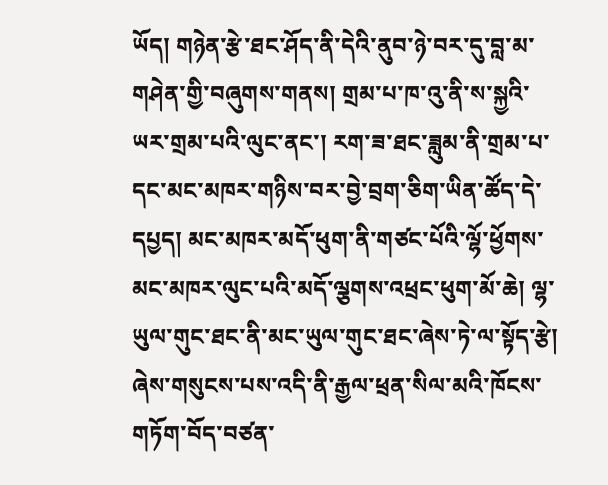ཡོད། གཉེན་རྩེ་ཐང་ཤོད་ནི་དེའི་ནུབ་ཉེ་བར་དུ་བླ་མ་གཤེན་གྱི་བཞུགས་གནས། གྲམ་པ་ཁ་འུ་ནི་ས་སྐྱའི་ཡར་གྲམ་པའི་ལུང་ནང་། རག་ཟ་ཐང་ཟླུམ་ནི་གྲམ་པ་དང་མང་མཁར་གཉིས་བར་བྱེ་བྲག་ཅིག་ཡིན་ཚོད་དེ་དཔྱད། མང་མཁར་མདོ་ཕུག་ནི་གཙང་པོའི་ལྷོ་ཕྱོགས་མང་མཁར་ལུང་པའི་མདོ་ལྕགས་འཕྲང་ཕུག་མོ་ཆེ། ལྷ་ཡུལ་གུང་ཐང་ནི་མང་ཡུལ་གུང་ཐང་ཞེས་ཏེ་ལ་སྟོད་རྩེ། ཞེས་གསུངས་པས་འདི་ནི་རྒྱལ་ཕྲན་སིལ་མའི་ཁོངས་གཏོག་བོད་བཙན་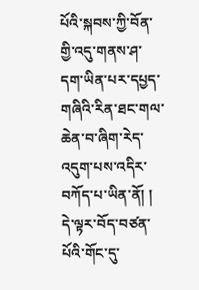པོའི་སྐབས་ཀྱི་བོན་གྱི་འདུ་གནས་ཤ་དག་ཡིན་པར་དཔྱད་གཞིའི་རིན་ཐང་གལ་ཆེན་བ་ཞིག་རེད་འདུག་པས་འདིར་བཀོད་པ་ཡིན་ནོ། །
དེ་ལྟར་བོད་བཙན་པོའི་གོང་དུ་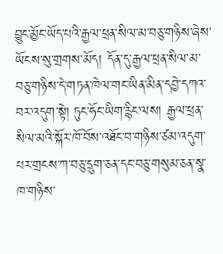བྱུང་མྱོང་ཡོད་པའི་རྒྱལ་ཕྲན་སིལ་མ་བཅུ་གཉིས་ཞེས་ཡོངས་སུ་གྲགས་མོད། དོན་དུ་རྒྱལ་ཕྲན་སིལ་མ་བཅུ་གཉིས་དེ་གཏན་ཁེལ་གང་ཡིན་མིན་དབྱེ་དཀའ་བར་འདུག་སྟེ། ཏུང་ཧོང་ཡིག་རྙིང་ལས། རྒྱལ་ཕྲན་སིལ་མའི་སྐོར་ཁོ་བོས་འཐོང་བ་གཉིས་ཙམ་འདུག་པར་གྲངས་ཀ་བཅུ་དྲུག་ཅན་དང་བཅུ་གསུམ་ཅན་སྣ་ཁ་གཉིས་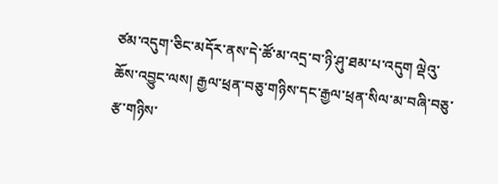ཙམ་འདུག་ཅིང་མདོར་ནས་དེ་ཚོ་མ་འདྲ་བ་ཉི་ཤུ་ཐམ་པ་འདུག ལྡེའུ་ཆོས་འབྱུང་ལས། རྒྱལ་ཕྲན་བཅུ་གཉིས་དང་རྒྱལ་ཕྲན་སིལ་མ་བཞི་བཅུ་རྩ་གཉིས་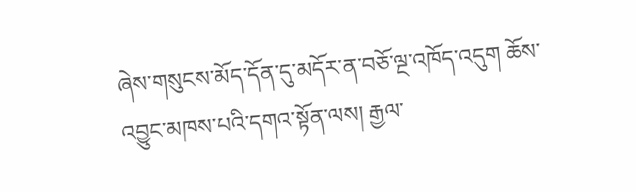ཞེས་གསུངས་མོད་དོན་དུ་མདོར་ན་བཅོ་ལྔ་འཁོད་འདུག ཆོས་འབྱུང་མཁས་པའི་དགའ་སྟོན་ལས། རྒྱལ་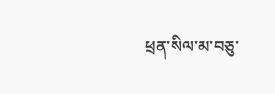ཕྲན་སིལ་མ་བཅུ་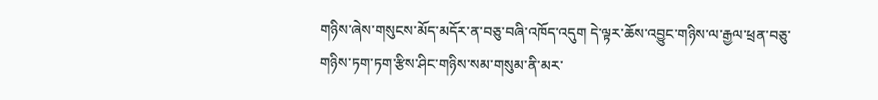གཉིས་ཞེས་གསུངས་མོད་མདོར་ན་བཅུ་བཞི་འཁོད་འདུག དེ་ལྟར་ཆོས་འབྱུང་གཉིས་ལ་རྒྱལ་ཕྲན་བཅུ་གཉིས་ཏག་ཏག་རྩིས་ཤིང་གཉིས་སམ་གསུམ་ནི་མར་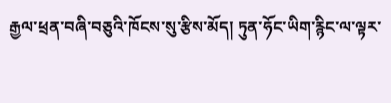རྒྱལ་ཕྲན་བཞི་བཅུའི་ཁོངས་སུ་རྩིས་མོད། ཏུན་ཧོང་ཡིག་རྙིང་ལ་ལྟར་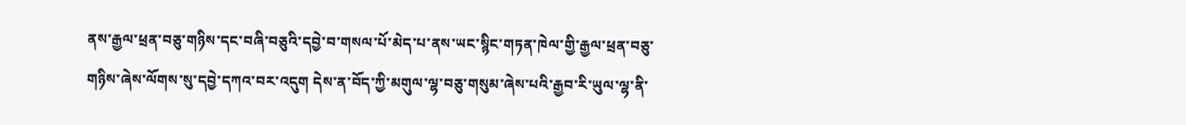ནས་རྒྱལ་ཕྲན་བཅུ་གཉིས་དང་བཞི་བཅུའི་དབྱེ་བ་གསལ་པོ་མེད་པ་ནས་ཡང་སྙིང་གཏན་ཁེལ་གྱི་རྒྱལ་ཕྲན་བཅུ་གཉིས་ཞེས་ལོགས་སུ་དབྱེ་དཀའ་བར་འདུག དེས་ན་བོད་ཀྱི་མགུལ་ལྷ་བཅུ་གསུམ་ཞེས་པའི་རྒྱབ་རི་ཡུལ་ལྷ་ནི་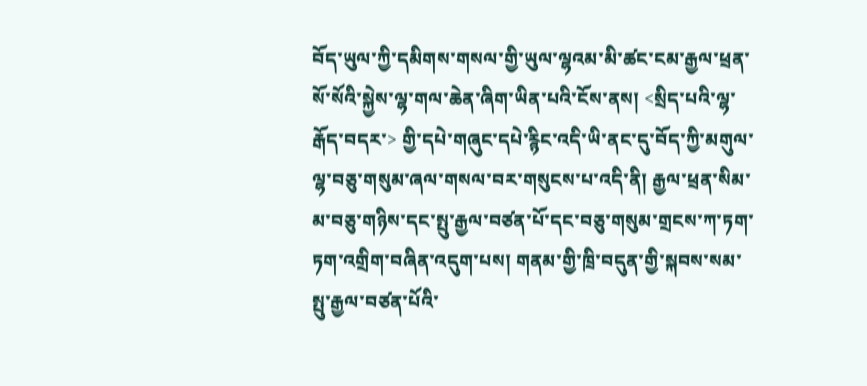བོད་ཡུལ་ཀྱི་དམིགས་གསལ་གྱི་ཡུལ་ལྷའམ་མི་ཚང་ངམ་རྒྱལ་ཕྲན་སོ་སོའི་སྐྱེས་ལྷ་གལ་ཆེན་ཞིག་ཡིན་པའི་ངོས་ནས། <སྲིད་པའི་ལྷ་རྒོད་བདར་> གྱི་དཔེ་གཞུང་དཔེ་རྙིང་འདི་ཡི་ནང་དུ་བོད་ཀྱི་མགུལ་ལྷ་བཅུ་གསུམ་ཞལ་གསལ་བར་གསུངས་པ་འདི་ནི། རྒྱལ་ཕྲན་སིམ་མ་བཅུ་གཉིས་དང་སྤུ་རྒྱལ་བཙན་པོ་དང་བཅུ་གསུམ་གྲངས་ཀ་ཏག་ཏག་འགྲིག་བཞིན་འདུག་པས། གནམ་གྱི་ཁྲི་བདུན་གྱི་སྐབས་སམ་སྤུ་རྒྱལ་བཙན་པོའི་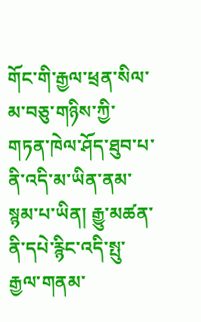གོང་གི་རྒྱལ་ཕྲན་སིལ་མ་བཅུ་གཉིས་ཀྱི་གཏན་ཁེལ་ཤོད་ཐུབ་པ་ནི་འདི་མ་ཡིན་ནམ་སྙམ་པ་ཡིན། རྒྱུ་མཚན་ནི་དཔེ་རྙིང་འདི་སྤུ་རྒྱལ་གནམ་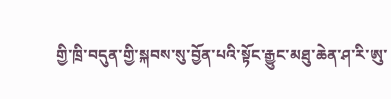གྱི་ཁྲི་བདུན་གྱི་སྐབས་སུ་བྱོན་པའི་སྟོང་རྒྱུང་མཐུ་ཆེན་ཤ་རི་ཨུ་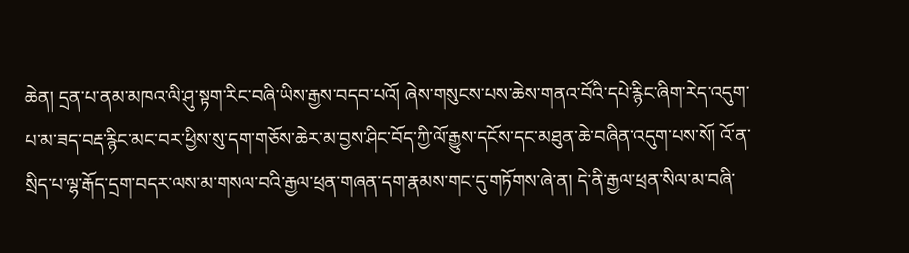ཆེན། དྲན་པ་ནམ་མཁའ་ལི་ཤུ་སྟག་རིང་བཞི་ཡིས་རྒྱས་བདབ་པའོ། ཞེས་གསུངས་པས་ཆེས་གནའ་བོའི་དཔེ་རྙིང་ཞིག་རེད་འདུག་པ་མ་ཟད་བརྡ་རྙིང་མང་བར་ཕྱིས་སུ་དག་གཅོས་ཆེར་མ་བྱས་ཤིང་བོད་ཀྱི་ལོ་རྒྱུས་དངོས་དང་མཐུན་ཆེ་བཞིན་འདུག་པས་སོ། འོ་ན་སྲིད་པ་ལྷ་རྒོད་དྲག་བདར་ལས་མ་གསལ་བའི་རྒྱལ་ཕྲན་གཞན་དག་རྣམས་གང་དུ་གཏོགས་ཞེ་ན། དེ་ནི་རྒྱལ་ཕྲན་སིལ་མ་བཞི་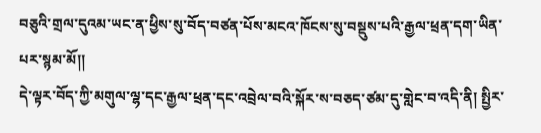བཅུའི་གྲལ་དུའམ་ཡང་ན་ཕྱིས་སུ་བོད་བཙན་པོས་མངའ་ཁོངས་སུ་བསྡུས་པའི་རྒྱལ་ཕྲན་དག་ཡིན་པར་སྙམ་མོ།།
དེ་ལྟར་བོད་ཀྱི་མགུལ་ལྷ་དང་རྒྱལ་ཕྲན་དང་འབྲེལ་བའི་སྐོར་ས་བཅད་ཙམ་དུ་གླེང་བ་འདི་ནི། སྤྱིར་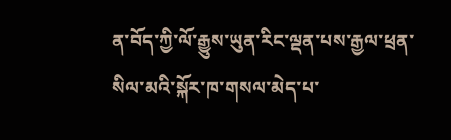ན་བོད་ཀྱི་ལོ་རྒྱུས་ཡུན་རིང་ལྡན་པས་རྒྱལ་ཕྲན་སིལ་མའི་སྐོར་ཁ་གསལ་མེད་པ་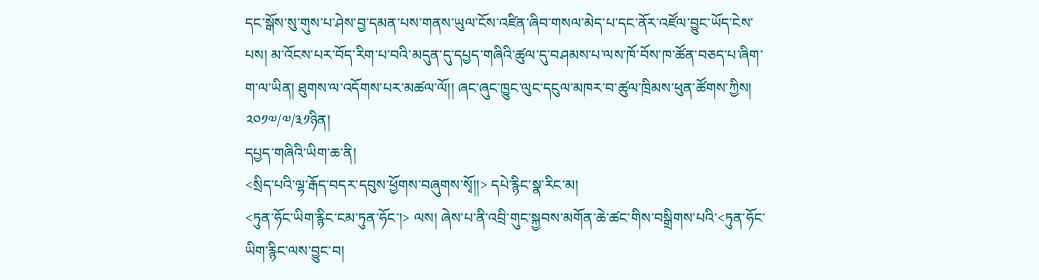དང་སྒོས་སུ་གུས་པ་ཤེས་བྱ་དམན་པས་གནས་ཡུལ་ངོས་འཛིན་ཞིབ་གསལ་མེད་པ་དང་ནོར་འཛོལ་བྱུང་ཡོད་ངེས་པས། མ་འོངས་པར་བོད་རིག་པ་བའི་མདུན་དུ་དཔྱད་གཞིའི་ཚུལ་དུ་བཤམས་པ་ལས་ཁོ་བོས་ཁ་ཚོན་བཅད་པ་ཞིག་ག་ལ་ཡིན། ཐུགས་ལ་འདོགས་པར་མཚལ་ལོ།། ཞང་ཞུང་ཁྱུང་ལུང་དངུལ་མཁར་བ་ཚུལ་ཁྲིམས་ཕུན་ཚོགས་ཀྱིས། ༢༠༡༧/༧/༣༡ཉིན།
དཔྱད་གཞིའི་ཡིག་ཆ་ནི།
<སྲིད་པའི་ལྷ་རྒོད་བདར་དབུས་ཕྱོགས་བཞུགས་སྭོ།།> དཔེ་རྙིང་སྣ་རིང་མ།
<ཏུན་ཧོང་ཡིག་རྙིང་ངམ་ཏུན་ཧོང་།> ལས། ཞེས་པ་ནི་འབྲི་གུང་སྐྱབས་མགོན་ཆེ་ཚང་གིས་བསྒྲིགས་པའི་<ཏུན་ཧོང་ཡིག་རྙིང་ལས་བྱུང་བ།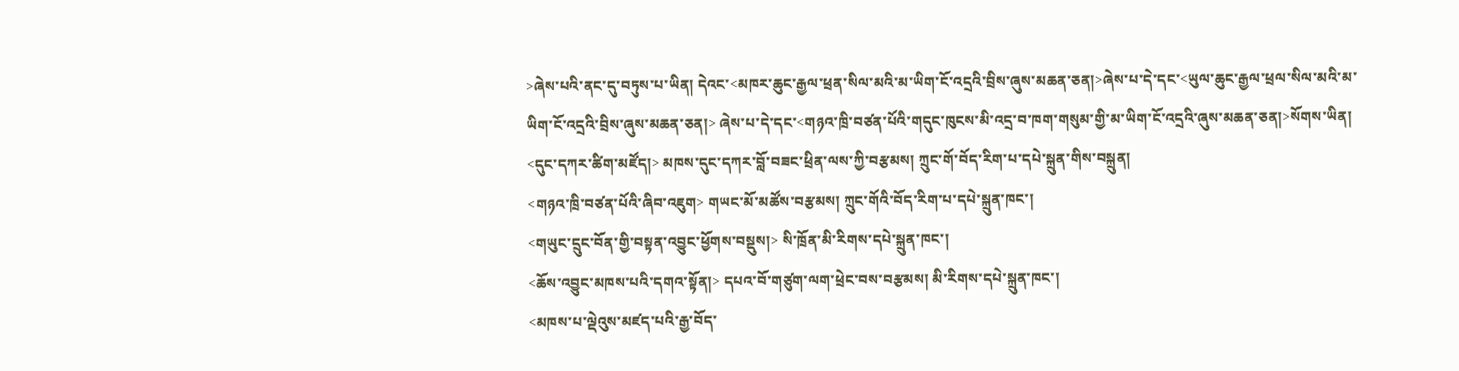>ཞེས་པའི་ནང་དུ་བཏུས་པ་ཡིན། དེའང་<མཁར་ཆུང་རྒྱལ་ཕྲན་སིལ་མའི་མ་ཡིག་ངོ་འདྲའི་བྲིས་ཞུས་མཆན་ཅན།>ཞེས་པ་དེ་དང་<ཡུལ་ཆུང་རྒྱལ་ཕྲལ་སིལ་མའི་མ་ཡིག་ངོ་འདྲའི་བྲིས་ཞུས་མཆན་ཅན།> ཞེས་པ་དེ་དང་<གཉའ་ཁྲི་བཙན་པོའི་གདུང་ཁུངས་མི་འདྲ་བ་ཁག་གསུམ་གྱི་མ་ཡིག་ངོ་འདྲའི་ཞུས་མཆན་ཅན།>སོགས་ཡིན། <དུང་དཀར་ཚིག་མཛོད།> མཁས་དུང་དཀར་བློ་བཟང་ཕྲིན་ལས་ཀྱི་བརྩམས། ཀྲུང་གོ་བོད་རིག་པ་དཔེ་སྐྲུན་གིས་བསྐྲུན།
<གཉའ་ཁྲི་བཙན་པོའི་ཞིབ་འཇུག> གཡང་མོ་མཚོས་བརྩམས། ཀྲུང་གོའི་བོད་རིག་པ་དཔེ་སྐྲུན་ཁང་།
<གཡུང་དྲུང་བོན་གྱི་བསྟན་འབྱུང་ཕྱོགས་བསྡུས།> སི་ཁྲོན་མི་རིགས་དཔེ་སྐྲུན་ཁང་།
<ཆོས་འབྱུང་མཁས་པའི་དགའ་སྟོན།> དཔའ་བོ་གཙུག་ལག་ཕྲེང་བས་བརྩམས། མི་རིགས་དཔེ་སྐྲུན་ཁང་།
<མཁས་པ་ལྡེའུས་མཛད་པའི་རྒྱ་བོད་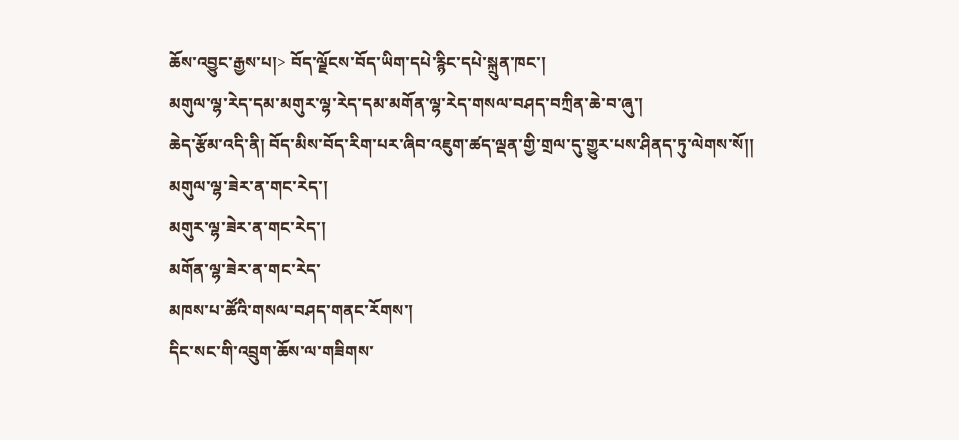ཆོས་འབྱུང་རྒྱས་པ།> བོད་ལྗོངས་བོད་ཡིག་དཔེ་རྙིང་དཔེ་སྐྲུན་ཁང་།
མགུལ་ལྷ་རེད་དམ་མགུར་ལྷ་རེད་དམ་མགོན་ལྷ་རེད་གསལ་བཤད་བཀྲིན་ཆེ་བ་ཞུ་།
ཆེད་རྩོམ་འདི་ནི། བོད་མིས་བོད་རིག་པར་ཞིབ་འཇུག་ཚད་ལྡན་གྱི་གྲལ་དུ་གྱུར་པས་ཤིནད་ཏུ་ལེགས་སོ།།
མགུལ་ལྷ་ཟེར་ན་གང་རེད་།
མགུར་ལྷ་ཟེར་ན་གང་རེད་།
མགོན་ལྷ་ཟེར་ན་གང་རེད་
མཁས་པ་ཚོའི་གསལ་བཤད་གནང་རོགས་།
དིང་སང་གི་འབྲུག་ཆོས་ལ་གཟིགས་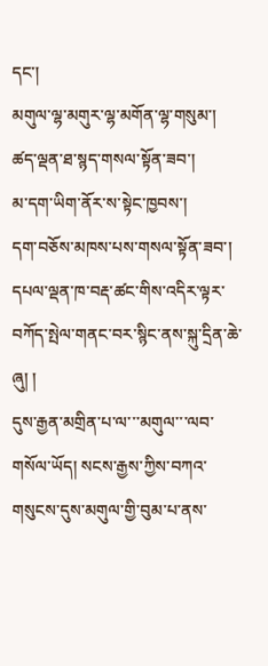དང་།
མགུལ་ལྷ་མགུར་ལྷ་མགོན་ལྷ་གསུམ་།
ཚད་ལྡན་ཐ་སྙད་གསལ་སྟོན་ཟབ་།
མ་དག་ཡིག་ནོར་ས་སྟེང་ཁྱབས་།
དག་བཅོས་མཁས་པས་གསལ་སྟོན་ཟབ་།
དཔལ་ལྡན་ཁ་བརྡ་ཚང་གིས་འདིར་ལྟར་བཀོད་སྤེལ་གནང་བར་སྙིང་ནས་སྐུ་དྲིན་ཆེ་ཞུ། །
དུས་རྒྱན་མགྲིན་པ་ལ་་་མགུལ་་་ལབ་གསོལ་ཡོད། སངས་རྒྱས་ཀྱིས་བཀའ་གསུངས་དུས་མགུལ་གྱི་བུམ་པ་ནས་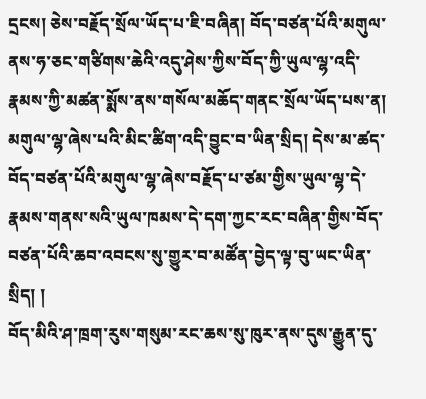དྲངས། ཅེས་བརྗོད་སྲོལ་ཡོད་པ་ཇི་བཞིན། བོད་བཙན་པོའི་མགུལ་ནས་ཧ་ཅང་གཙིགས་ཆེའི་འདུ་ཤེས་ཀྱིས་བོད་ཀྱི་ཡུལ་ལྷ་འདི་རྣམས་ཀྱི་མཚན་སྨོས་ནས་གསོལ་མཆོད་གནང་སྲོལ་ཡོད་པས་ན། མགུལ་ལྷ་ཞེས་པའི་མིང་ཚིག་འདི་བྱུང་བ་ཡིན་སྲིད། དེས་མ་ཚད་བོད་བཙན་པོའི་མགུལ་ལྷ་ཞེས་བརྗོད་པ་ཙམ་གྱིས་ཡུལ་ལྷ་དེ་རྣམས་གནས་སའི་ཡུལ་ཁམས་དེ་དག་ཀྱང་རང་བཞིན་གྱིས་བོད་བཙན་པོའི་ཆབ་འབངས་སུ་གྱུར་བ་མཚོན་བྱེད་ལྟ་བུ་ཡང་ཡིན་སྲིད། །
བོད་མིའི་ཤ་ཁྲག་རུས་གསུམ་རང་ཆས་སུ་ཁུར་ནས་དུས་རྒྱུན་དུ་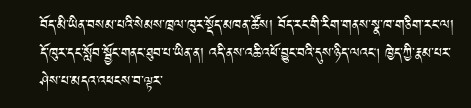བོད་མི་ཡིན་བསམ་པའི་སེམས་ཁྲལ་ཁུར་སྡོད་མཁན་ཚོས། བོད་རང་གི་རིག་གནས་སྣ་ཁ་གཅིག་རང་ལ། དོ་ཁུར་དང་སློབ་སྦྱོང་གནང་ཐུབ་པ་ཡིན་ན། འདི་ནས་འཆི་འཕོ་བྱུང་བའི་དུས་ཉིད་ལའང། ཁྱེད་ཀྱི་རྣམ་པར་ཤེས་པ་མདའ་འཕངས་བ་ལྟར་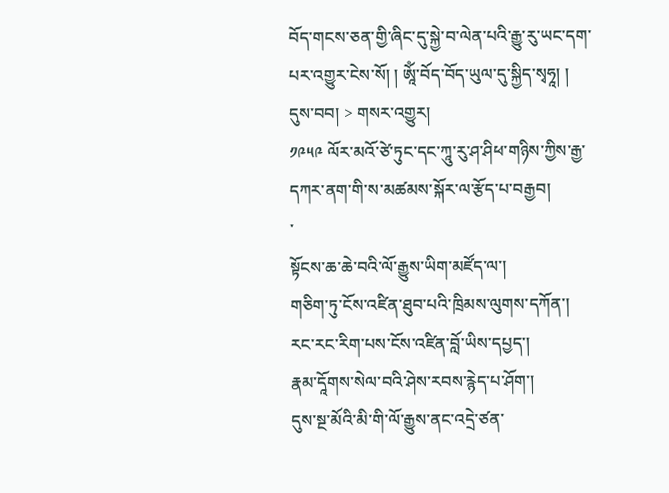བོད་གངས་ཅན་གྱི་ཞིང་དུ་སྐྱེ་བ་ལེན་པའི་རྒྱུ་རུ་ཡང་དག་པར་འགྱུར་ངེས་སོ། ། ཨཱོཾ་བོད་བོད་ཡུལ་དུ་སྐྱིད་སྭཧཱ། །
དུས་བབ། > གསར་འགྱུར།
༡༩༥༩ ལོར་མའོ་ཙེ་ཏུང་དང་ཀཱུ་རུ་ཤ་ཤིཕ་གཉིས་ཀྱིས་རྒྱ་དཀར་ནག་གི་ས་མཚམས་སྐོར་ལ་རྩོད་པ་བརྒྱབ།
་
སྟོངས་ཆ་ཆེ་བའི་ལོ་རྒྱུས་ཡིག་མཛོད་ལ་།
གཅིག་ཏུ་ངོས་འཛིན་ཐུབ་པའི་ཁྲིམས་ལུགས་དཀོན་།
རང་རང་རིག་པས་ངོས་འཛིན་བློ་ཡིས་དཔྱད་།
རྣམ་དཱོགས་སེལ་བའི་ཤེས་རབས་རྙེད་པ་ཤོག་།
དུས་སྔ་མོའི་མི་གི་ལོ་རྒྱུས་ནང་འདྲེ་ཙན་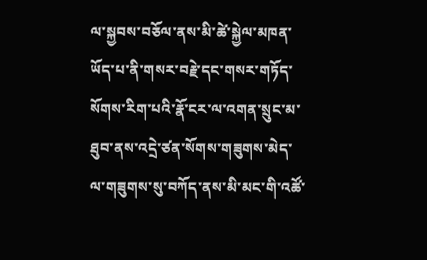ལ་སྐྱབས་བཅོལ་ནས་མི་ཚེ་སྐྱེལ་མཁན་ཡོད་པ་ནི་གསར་བརྗེ་དང་གསར་གཏོད་སོགས་རིག་པའི་རྣོ་ངར་ལ་འགན་སྲུང་མ་ཐུབ་ནས་འདྲེ་ཙན་སོགས་གཟུགས་མེད་ལ་གཟུགས་སུ་བཀོད་ནས་མི་མང་གི་འཚོ་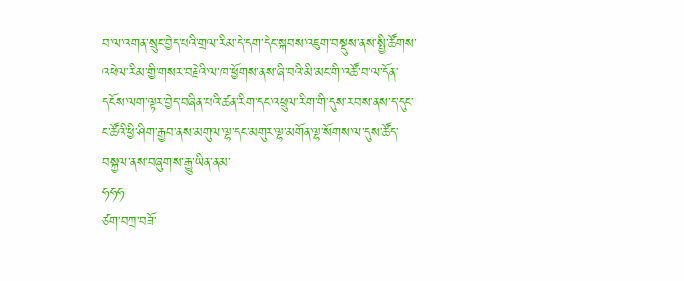བ་ལ་འགན་སྲུང་བྱེད་པའི་གྲལ་རིམ་དེ་དག་དེང་སྐབས་འཇུག་བསྡུས་ནས་སྤྱི་ཚོགས་འཕེལ་རིམ་གྱི་གསར་བརྗེའི་ལ་ཁ་ཕྱོགས་ནས་ཞི་བའི་མི་མང་གི་འཚོ་བ་ལ་དོན་དངོས་ལག་ལྟར་བྱེད་བཞིན་པའི་ཚན་རིག་དང་འཕྲུལ་རིག་གི་དུས་རབས་ནས་ད་དུང་ང་ཚོའི་ཕྱི་ཤིག་རྒྱབ་ནས་མགུལ་ལྷ་དང་མགུར་ལྷ་མགོན་ལྷ་སོགས་ལ་དུས་ཚོད་བསྐྱལ་ནས་བཞུགས་རྒྱུ་ཡིན་ནམ་
ཧཧཧ
ཙག་བཀྲ་བཟོ་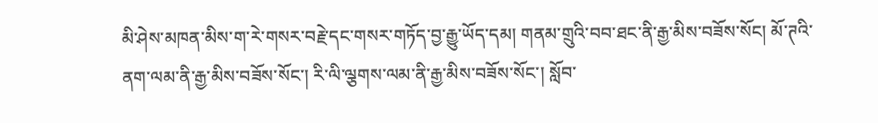མི་ཤེས་མཁན་མིས་ག་རེ་གསར་བརྗེ་དང་གསར་གཏོད་བྱ་རྒྱུ་ཡོད་དམ། གནམ་གྲུའི་བབ་ཐང་ནི་རྒྱ་མིས་བཟོས་སོང། མོ་ཊའི་ནག་ལམ་ནི་རྒྱ་མིས་བཟོས་སོང་། རི་ལི་ལྕགས་ལམ་ནི་རྒྱ་མིས་བཟོས་སོང་། སློབ་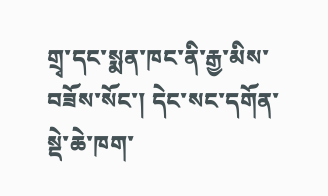གྲྭ་དང་སྨན་ཁང་ནི་རྒྱ་མིས་བཟོས་སོང་། དེང་སང་དགོན་སྡེ་ཆེ་ཁག་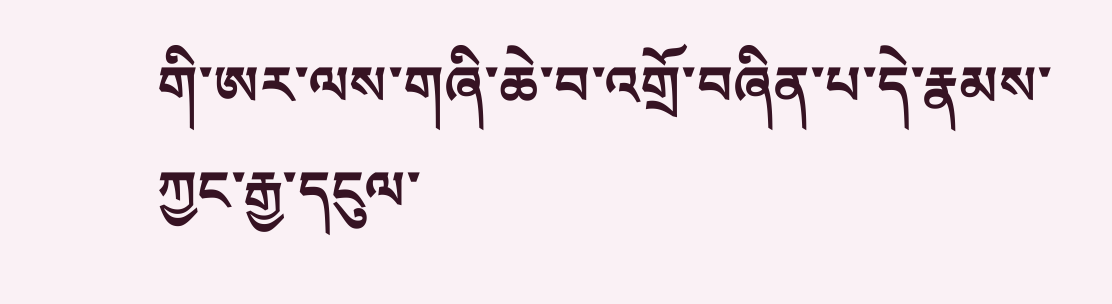གི་ཨར་ལས་གཞི་ཆེ་བ་འགྲོ་བཞིན་པ་དེ་རྣམས་ཀྱང་རྒྱ་དངུལ་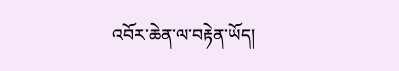འབོར་ཆེན་ལ་བརྟེན་ཡོད།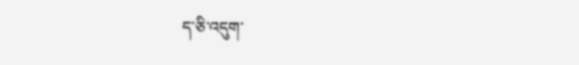ད་ཅི་འདུག་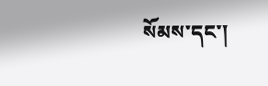སོམས་དང་།